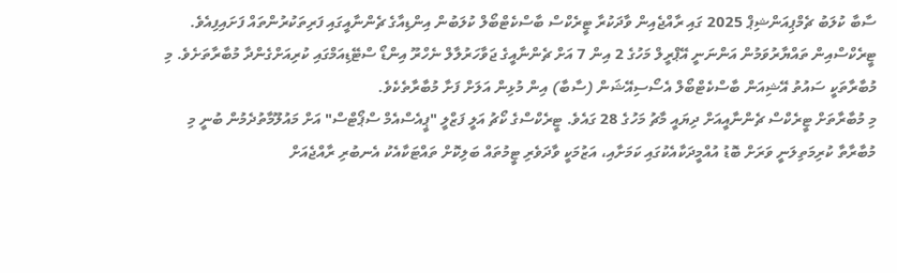ސާބާ ކުލަބު ޗެމްޕިއަންޝިޕް 2025 ގައި ރާއްޖެއިން ވާދަކުރާ ޓީރެކްސް ބާސްކެޓްބޯލް ކުލަބުން އިންޑިއާގެ ޗެންނާއީގައި ފަރިތަކުރުންތައް ފަށައިފިއެވެ.
ޓީރެކްސްއިން ތައްޔާރުވަމުން އަންނަނީ އޭޕްރީލް މަހުގެ 2 އިން 7 އަށް ޗެންނާއީގެ ޖަވާހަރުލާލް ނެހްރޫ އިންޑޯ ސްޓޭޑިއަމްގައި ކުރިއަށްގެންދާ މުބާރާތަށެވެ. މި މުބާރާތަކީ ސައުތު އޭޝިއަން ބާސްކެޓްބޯލް އެސޯސިއޭޝަން (ސާބާ) އިން މުޅިން އަލަށް ފަށާ މުބާރާތެކެވެ.
މި މުބާރާތަށް ޓީރެކްސް ޗެންނާއީއަށް ދިޔައީ މާޗު މަހުގެ 28 ގައެވެ. ޓީރެކްސްގެ ކޯޗު އަލީ ފަޒްލީ "ޕީއެސްއެމް ސްޕޯޓްސް" އަށް މައުލޫމާތުދެމުން ބުނީ މި މުބާރާތާ ކުރިމަތިލަނީ ވަރަށް ބޮޑު އުއްމީދަކާއެކުގައި ކަމަށާއި، އަޒުމަކީ ވާދަވެރި ޓީމުތައް ބަލިކޮށް ތައްޓަކާއެކު އެނބުރި ރާއްޖެއަށް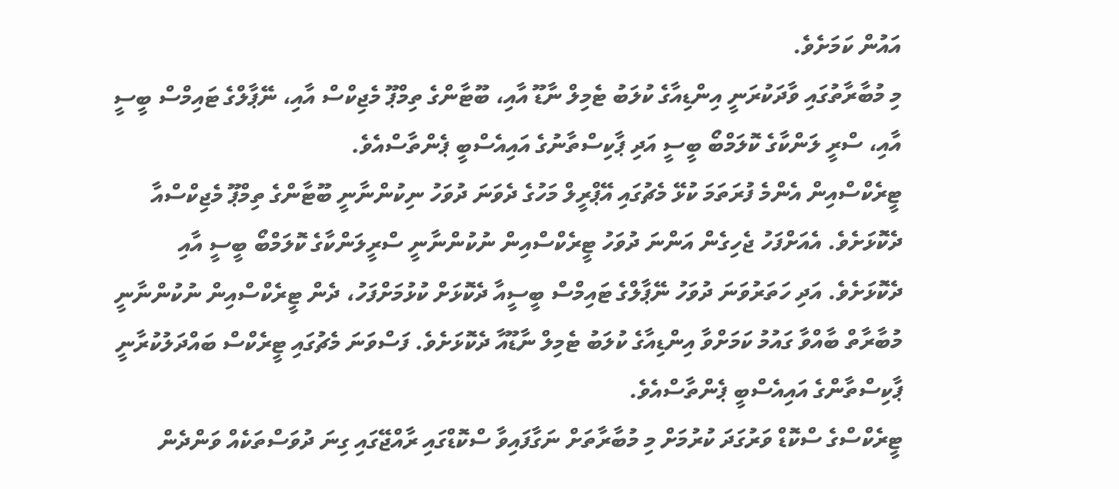އައުން ކަމަށެވެ.
މި މުބާރާތުގައި ވާދަކުރަނީ އިންޑިއާގެ ކުލަބު ޓެމިލް ނާޑޫ އާއި، ބޫޓާންގެ ތިމްޕޫ މެޖިކްސް އާއި، ނޭޕާލްގެ ޓައިމްސް ބީސީ އާއި، ސްރީ ލަންކާގެ ކޮލަމްބޯ ބީސީ އަދި ޕާކިސްތާނުގެ އައިއެސްބީ ޕެންތާސްއެވެ.
ޓީރެކްސްއިން އެންމެ ފުރަތަމަ ކުޅޭ މެޗުގައި އޭޕްރީލް މަހުގެ ދެވަނަ ދުވަހު ނިކުންނާނީ ބޫޓާންގެ ތިމްޕޫ މެޖިކްސްއާ ދެކޮޅަށެވެ. އެއަށްފަހު ޖެހިގެން އަންނަ ދުވަހު ޓީރެކްސްއިން ނުކުންނާނީ ސްރީލަންކާގެ ކޮލަމްބޯ ބީސީ އާއި ދެކޮޅަށެވެ. އަދި ހަތަރުވަނަ ދުވަހު ނޭޕާލްގެ ޓައިމްސް ބީސީއާ ދެކޮޅަށް ކުޅުމަށްފަހު، ދެން ޓީރެކްސްއިން ނުކުންނާނީ މުބާރާތް ބާއްވާ ގައުމު ކަމަށްވާ އިންޑިއާގެ ކުލަބު ޓެމިލް ނާޑޫއާ ދެކޮޅަށެވެ. ފަސްވަނަ މެޗުގައި ޓީރެކްސް ބައްދަލުކުރާނީ ޕާކިސްތާންގެ އައިއެސްބީ ޕެންތާސްއެވެ.
ޓީރެކްސްގެ ސްކޮޑް ވަރުގަދަ ކުރުމަށް މި މުބާރާތަށް ނަގާފައިވާ ސްކޮޑްގައި ރާއްޖޭގައި ގިނަ ދުވަސްތަކެއް ވަންދެން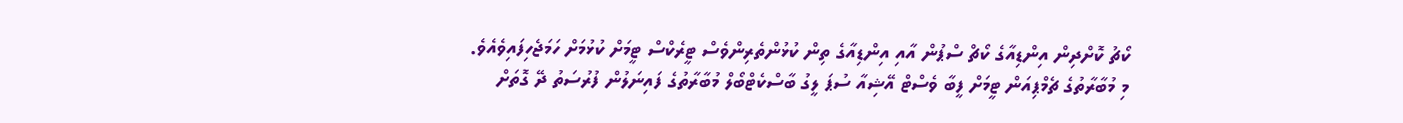ކޯޗު ކޮށްދިން އިންޑިއާގެ ކޯޗް ސްޕުން އާއި އިންޑިއާގެ ތިން ކުޅުންތެރިންވެސް ޓީރެކްސް ޓީމަށް ކުޅުމަށް ހަމަޖެހިފައިވެއެވެ.
މި މުބާރާތުގެ ޗެމްޕިއަން ޓީމަށް ފީބާ ވެސްޓް އޭޝިއާ ސުޕަ ލީގު ބާސްކެޓްބޯލް މުބާރާތުގެ ފައިނަލުން ފުރުސަތު ދޭ ގޮތަށް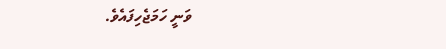ވަނީ ހަމަޖެހިފައެވެ.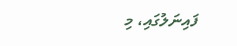ފައިނަލުގައި، މި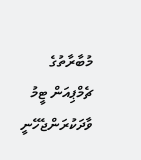މުބާރާތުގެ ޗެމްޕިއަން ޓީމު ވާދަކުރަންޖެހޭނީ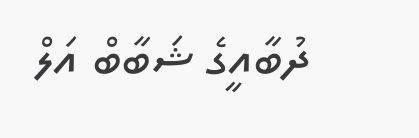ދުބާއީގެ ޝަބާބް އަލް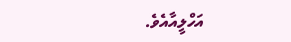އަހްލީއާއެވެ.